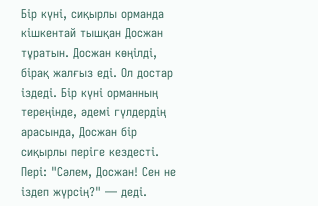Бір күні, сиқырлы орманда кішкентай тышқан Досжан тұратын. Досжан көңілді, бірақ жалғыз еді. Ол достар іздеді. Бір күні орманның тереңінде, әдемі гүлдердің арасында, Досжан бір сиқырлы періге кездесті. Пері: "Сәлем, Досжан! Сен не іздеп жүрсің?" — деді.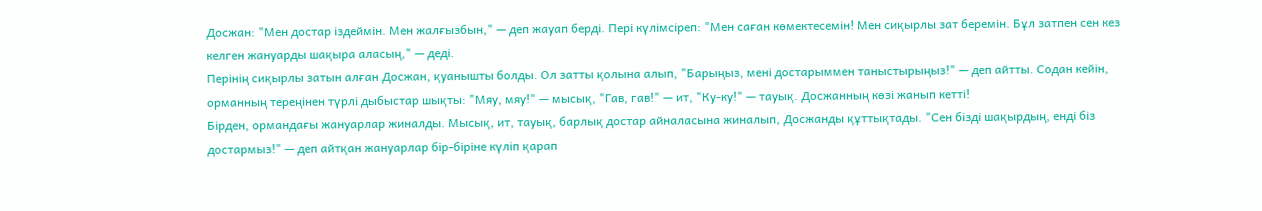Досжан: "Мен достар іздеймін. Мен жалғызбын," — деп жауап берді. Пері күлімсіреп: "Мен саған көмектесемін! Мен сиқырлы зат беремін. Бұл затпен сен кез келген жануарды шақыра аласың," — деді.
Перінің сиқырлы затын алған Досжан, қуанышты болды. Ол затты қолына алып, "Барыңыз, мені достарыммен таныстырыңыз!" — деп айтты. Содан кейін, орманның тереңінен түрлі дыбыстар шықты: "Мяу, мяу!" — мысық, "Гав, гав!" — ит, "Ку-ку!" — тауық. Досжанның көзі жанып кетті!
Бірден, ормандағы жануарлар жиналды. Мысық, ит, тауық, барлық достар айналасына жиналып, Досжанды құттықтады. "Сен бізді шақырдың, енді біз достармыз!" — деп айтқан жануарлар бір-біріне күліп қарап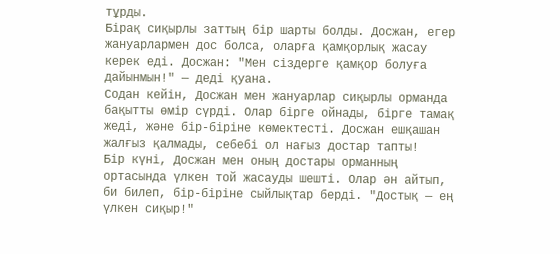тұрды.
Бірақ сиқырлы заттың бір шарты болды. Досжан, егер жануарлармен дос болса, оларға қамқорлық жасау керек еді. Досжан: "Мен сіздерге қамқор болуға дайынмын!" — деді қуана.
Содан кейін, Досжан мен жануарлар сиқырлы орманда бақытты өмір сүрді. Олар бірге ойнады, бірге тамақ жеді, және бір-біріне көмектесті. Досжан ешқашан жалғыз қалмады, себебі ол нағыз достар тапты!
Бір күні, Досжан мен оның достары орманның ортасында үлкен той жасауды шешті. Олар ән айтып, би билеп, бір-біріне сыйлықтар берді. "Достық — ең үлкен сиқыр!"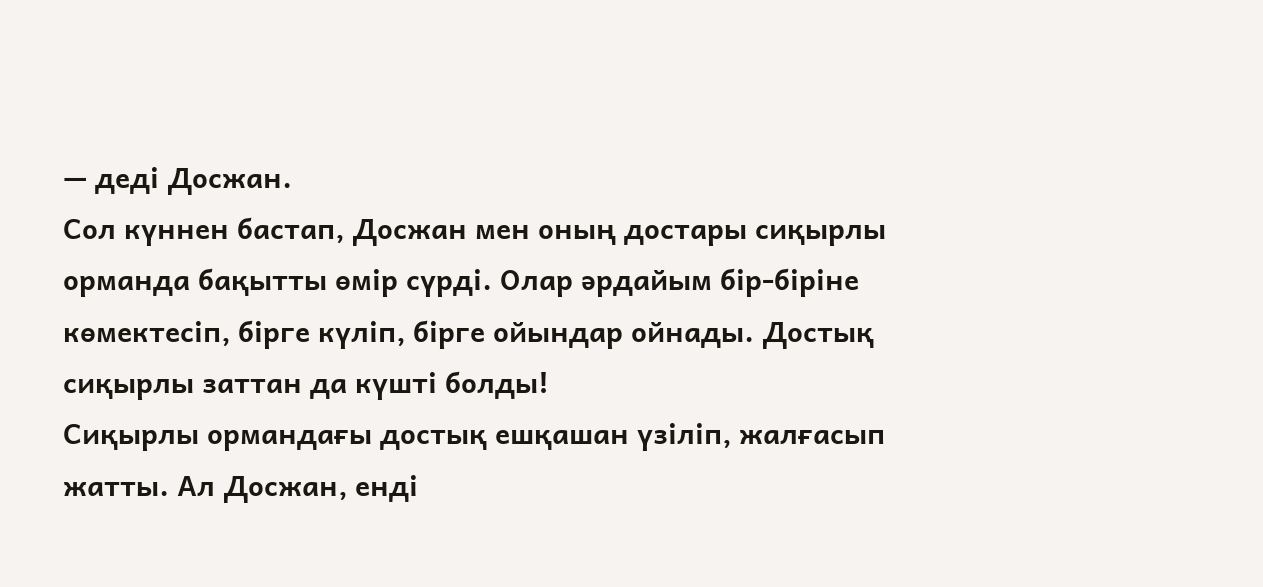— деді Досжан.
Сол күннен бастап, Досжан мен оның достары сиқырлы орманда бақытты өмір сүрді. Олар әрдайым бір-біріне көмектесіп, бірге күліп, бірге ойындар ойнады. Достық сиқырлы заттан да күшті болды!
Сиқырлы ормандағы достық ешқашан үзіліп, жалғасып жатты. Ал Досжан, енді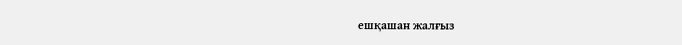ешқашан жалғыз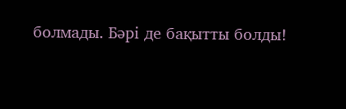болмады. Бәрі де бақытты болды!